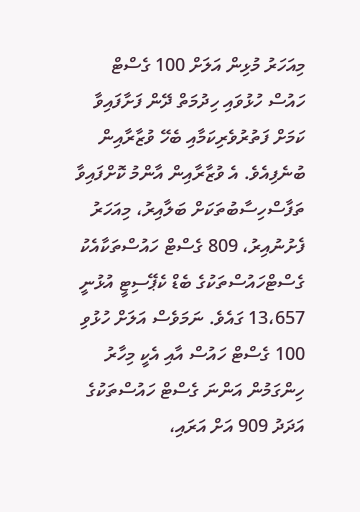މިއަހަރު މުޅިން އަލަށް 100 ގެސްޓް ހައުސް ހުޅުވައި ހިދުމަތް ދޭން ފަށާފައިވާ ކަމަށް ފަތުރުވެރިކަމާއި ބެހޭ ވުޒާރާއިން ބުނެފިއެވެ. އެ ވުޒާރާއިން އާންމު ކޮށްފައިވާ ތަފާސްހިސާބުތަކަށް ބަލާއިރު، މިއަހަރު ފެށުނުއިރު، 809 ގެސްޓް ހައުސްތަކާއެކު ގެސްޓްހައުސްތަކުގެ ބެޑް ކެޕޭސިޓީ އުޅުނީ 13،657 ގައެވެ. ނަމަވެސް އަލަށް ހުޅުވި 100 ގެސްޓް ހައުސް އާއި އެކީ މިހާރު ހިންގަމުން އަންނަ ގެސްޓް ހައުސްތަކުގެ އަދަދު 909 އަށް އަރައި،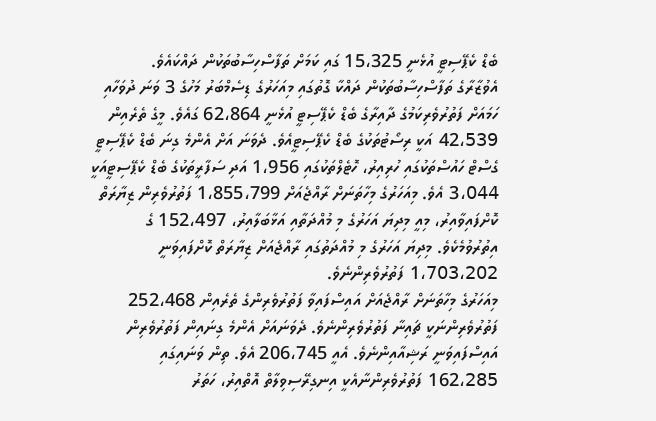ބެޑް ކެޕޭސިޓީ އުޅެނީ 15،325 ގައި ކަމަށް ތަފާސްހިސާބުތަކުން ދައްކައެވެ.
އެވުޒާރާގެ ތަފާސްހިސާބުތަކުން ދައްކާ ގޮތުގައި މިއަހަރުގެ ޑިސެމްބަރު މަހުގެ 3 ވަނަ ދުވަހާއި ހަމައަށް ފަތުރުވެރިކަމުގެ ދާއިރާގެ ބެޑް ކެޕޭސިޓީ އުޅެނީ 62،864 ގައެވެ. މީގެ ތެރެއިން 42،539 އަކީ ރިސޯޓުތަކުގެ ބެޑް ކެޕޭސިޓީއެވެ. ދެވަނަ އަށް އެންމެ ގިނަ ބެޑް ކެޕޭސިޓީ ގެސްޓް ހައުސްތަކުގައި ހުރިއިރު، ހޮޓެލްތަކުގައި 1،956 އަދި ސަފާރީތަކުގެ ބެޑް ކެޕޭސިޓީއަކީ 3،044 އެވެ. މިއަހަރުގެ މިހާތަނަށް ރާއްޖެއަށް 1،855،799 ފަތުރުވެރިން ޒިޔާރަތް ކޮށްފައިވާއިރު، މިއީ މިދިޔަ އަހަރުގެ މި މުއްދަތާއި އަޅާބަލާއިރު، 152،497 ގެ އިތުރުވުމެކެވެ. މިދިޔަ އަހަރުގެ މި މުއްދަތުގައި ރާއްޖެއަށް ޒިޔާރަތް ކޮށްފައިވަނީ 1،703،202 ފަތުރުވެރިންނެވެ.
މިއަހަރުގެ މިހާތަނަށް ރާއްޖެއަށް އައިސްފައިވާ ފަތުރުވެރިންގެ ތެރެއިން 252،468 ފަތުރުވެރިންނަކީ ޗައިނާ ފަތުރުވެރިންނެވެ. ދެވަނައަށް އެންމެ ގިނައިން ފަތުރުވެރިން އައިސްފައިވަނީ ރަޝިއާއިންނެވެ. އެއީ 206،745 އެވެ. ތިން ވަނައިގައި 162،285 ފަތުރުވެރިންނާއެކީ އިނގިރޭސިވިލާތް އޮތްއިރު، ހަތަރު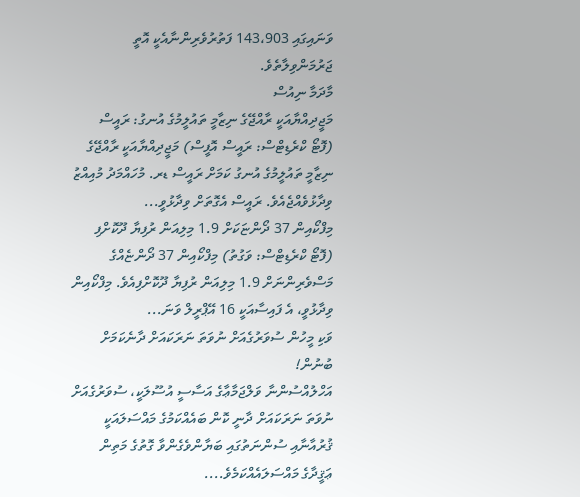ވަނައިގައި 143،903 ފަތުރުވެރިންނާއެކީ އޮތީ ޖަރުމަންވިލާތެވެ.
މާދަމާ ނިއުސް
މަޖީދިއްޔާއަކީ ރާއްޖޭގެ ނިޒާމީ ތައުލީމުގެ އުނގު: ރައީސް
(ފޮޓޯ ކްރެޑިޓްސް: ރައީސް އޮފީސް) މަޖީދިއްޔާއަކީ ރާއްޖޭގެ ނިޒާމީ ތައުލީމުގެ އުނގު ކަމަށް ރައީސް ޑރ. މުހައްމަދު މުއިއްޒު ވިދާޅުވެއްޖެއެވެ. ރައީސް އެގޮތަށް ވިދާޅުވީ...
މިފްކޯއިން 37 ދޯންޏަކަށް 1.9 މިލިއަން ރުފިޔާ ދޫކޮށްފި
(ފޮޓޯ ކްރެޑިޓްސް: ވަގުތު) މިފްކޯއިން 37 ދޯންޏެއްގެ މަސްވެރިންނަށް 1.9 މިލިއަން ރުފިޔާ ދޫކޮށްފިއެވެ. މިފްކޯއިން ވިދާޅުވީ، އެ ފައިސާއަކީ 16 އޭޕްރީލް ވަނަ...
ވަކި މީހުން ސުވަރުގެއަށް ނުވަތަ ނަރަކައަށް ދާނެކަމަށް ބުނުން!
އަހްލުއްސުންނާ ވަލްޖަމާޢާގެ އަސާސީ އުސޫލަކީ، ސުވަރުގެއަށް ނުވަތަ ނަރަކައަށް ދާނީ ކޮން ބައެއްކަމުގެ މައްސަލައަކީ ޤުރުއާނާއި ސުންނަތުގައި ބަޔާންވެގެންވާ ގޮތުގެ މަތިން ޢަޤީދާގެ މައްސަލައެއްކަމެވެ....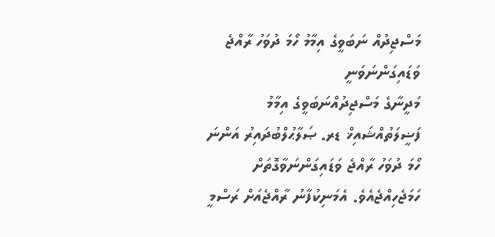މަސްޖިދުއް ނަބަވީގެ އިމާމު ހޯމަ ދުވަހު ރާއްޖެ ވަޑައިގަންނަވަނީ
މަދީނާގެ މަސްޖިދުއްނަބަވީގެ އިމާމު ފަޟީލަތުއްޝައިޚް ޑރ. ޞަލާޙުލްބުދައިރު އަންނަ ހޯމަ ދުވަހު ރާއްޖެ ވަޑައިގަންނަވާގޮތަށް ހަމަޖެހިއްޖެއެވެ. އެމަނިކުފާނު ރާއްޖެއަށް ރަސްމީ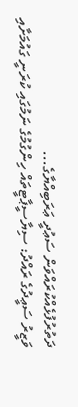ދަތުރުފުޅެއްކުރައްވަން ސަޢުދީ ޢަރަބިއްޔާގެ...
ވަޒީރު ސަޢީދުގެ ރައްދު: ސިޔާސީޕާޓީތައް ހިންގުމުގެ ނަމުގައި ކުރަނީ ގައުމަށާއި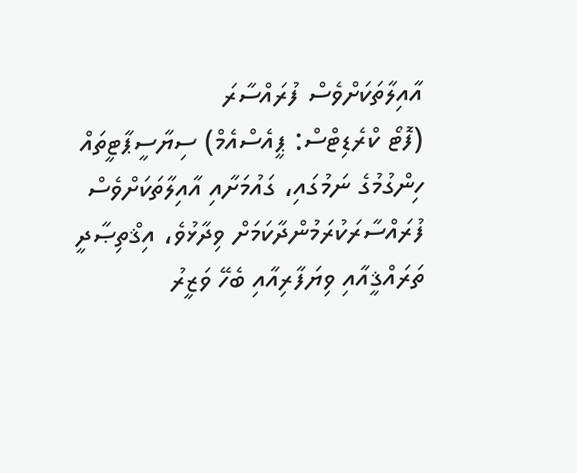އާއިލާތަކަށްވެސް ފުރައްސާރަ
(ފޮޓޯ ކްރެޑިޓްސް: ޕީއެސްއެމް) ސިޔާސީޕާޓީތައް ހިންގުމުގެ ނަމުގައި، ގައުމަށާއި އާއިލާތަކަށްވެސް ފުރައްސާރަކުރަމުންދާކަމަށް ވިދާޅުވެ، އިޤްތިޞާދީ ތަރައްޤީއާއި ވިޔަފާރިއާއި ބެހޭ ވަޒީރު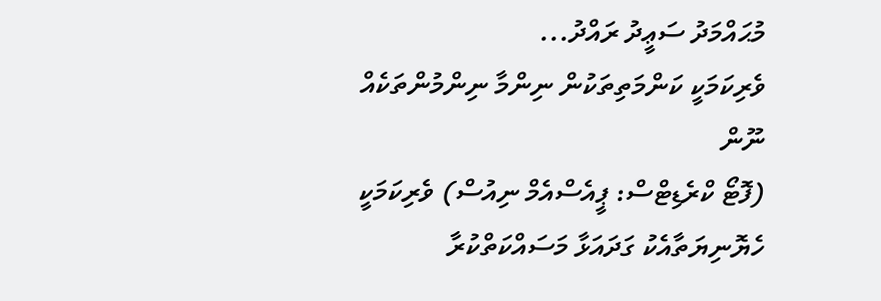މުޙައްމަދު ސަޢީދު ރައްދު...
ވެރިކަމަކީ ކަންމަތިތަކުން ނިންމާ ނިންމުންތަކެއް ނޫން
(ފޮޓޯ ކްރެޑިޓްސް: ޕީއެސްއެމް ނިއުސް) ވެރިކަމަކީ ހެޔޮނިޔަތާއެކު ގަދައަޅާ މަސައްކަތްކުރާ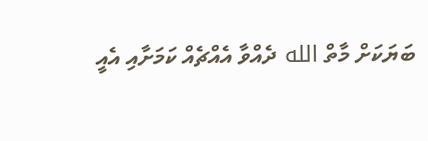ބަޔަކަށް މާތް الله ދެއްވާ އެއްޗެއް ކަމަށާއި އެއީ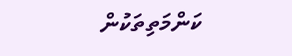ކަންމަތިތަކުން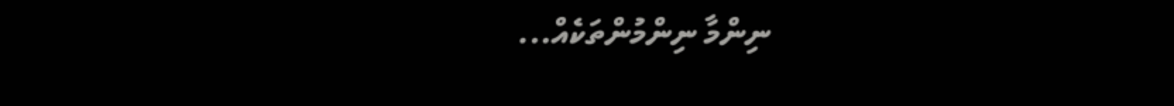ނިންމާ ނިންމުންތަކެއް...